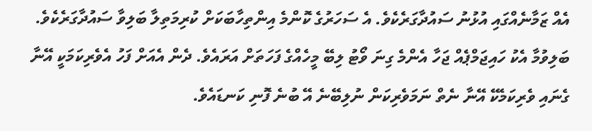އެއް ޒަމާނެއްގައި އުޅުނު ސައުދާގަރެކެވެ. އެ ސަހަރުގެ ކޮންމެ އިންތިހާބަކަށް ކުރިމަތިލާ ބަލިވާ ސައުދާގަރެކެވެ. ބަލިވުމާ އެކު ހައިޖަމްޕެއް ޖަހާ އެންމެ ގިނަ ވޯޓު ލިބޭ މީހެއްގެ ފަހަތަށް އަރައެވެ. ދެން އެއަށް ފަހު އެވެރިކަމަކީ އޭނާ ގެނައި ވެރިކަމެކޭ އޭނާ ނެތް ނަމަވެރިކަން ނުލިބޭނެ އޭ ބުނެ ފޮނި ކަނޑައެވެ.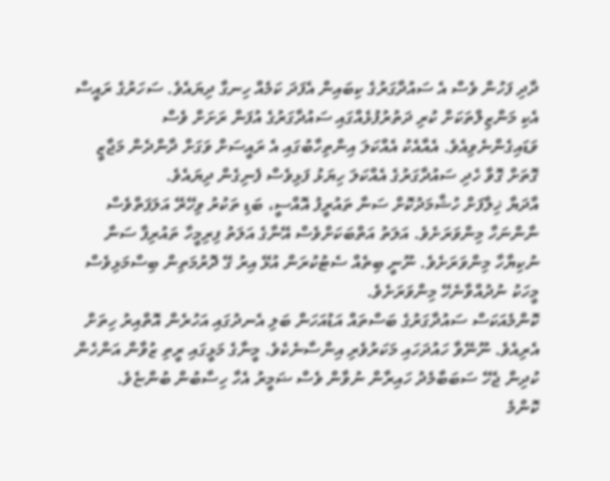ދާދި ފަހުން ވެސް އެ ސައުދާގަރުގެ ކިބައިން އެފަދަ ކަމެއް ހިނގާ ދިޔައެވެ. ސަހަރުގެ ރައީސް އެކި މަންޒިލްތަކަށް ކުރި ދަތުރުފުޅެއްގައި ސައުދާގަރުގެ އުފަން ރަށަށް ވެސް ވަޑައިގެންނެވިއެވެ. އެއާއެކު އެއްކަލަ އިންތިހާބުގައި އެ ރައީސަށް ވަގަށް ދާންދެން މަޖާޒީ ގޮތަށް ގޮވާ ހެދި ސައުދާގަރުގެ އެއްކަލަ ހިޔަޅު ފަޅިވެސް ފެނިގެން ދިޔައެވެ.
އާދަޔާ ޚިލާފަށް ހުޝާމަދުކޮށް ސަނާ ތައުރީފު އޮއްސީ، ބަޑި ތަކުރު ވިހޭރޭ އަލަފަތްވެސް ނާންނަހާ މިންވަރަށެވެ. އަލަތު އަތްބަކަށްވެސް އޭނާގެ އަލަތު ފިރިމީހާ ތައުރިފާ ސަނާ ނުކިޔާހާ މިންވަރަށެވެ. ނޫނީ ބިތެއް ސެޓުކުރަން އުޅޭ އިރު ގޭ ދޮރުމަތިން ބިސްމަޅިވެސް މީހަކު ނުދުއްވާނެހޭ މިންވަރަށެވެ.
ކޮންމެއަކަސް ސައުދާގަރުގެ ބަސްތައް އަޑުއަހަން ބަލި އެނދުގައި އަހުރެން އޮތްއިރު ހިތަށް އެރިއެވެ. ނޫނޭވާ ހައުދަހައި މަކަރުވެރި އިންސާނެކެވެ. މީނާގެ މަޅީގައި ރީތި ޒުވާން އަންހެން ކުދިން ޖެހޭ ސަބަބާމެދު ހައިރާން ނުވާން ވެސް ޟަމީރު އެހާ ހިސާބުން ބުންޏެވެ.
ކޮންމެ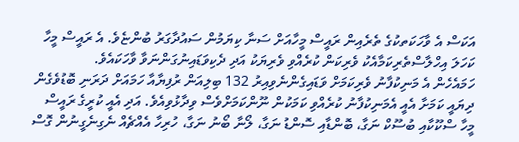އަކަސް އެ ވާހަކަތކުގެ ތެރެއިން ރައީސް މީހާއަށް ސަނާ ކިޔަމުން ސައުދާގަރު ބުންޏެވެ. އެ ރައީސް މީހާ ކަހަލަ އިހްލާސްތެރިކަމާއެކު ވެރިކަން ކުރެއްވި ވެރިޔަކު އަދި ދެކިވަޑައިނުގަންނަވާ ވާހަކައެވެ.
ހަމައެހެން އެ މަނިކުފާނު ވެރިކަމަށް ވަޑައިގެންނެވިއިރު 132 ބިލިއަން ރުފިޔާއާ ހަމައަށް ދަރަނި ބޮޑުވެގެން ދިޔައީ ކަމަށާ އެއީ އެމަނިކުފާނު ކުރެއްވި ކަމަކުން ނޫންކަމަށްވެސް ވިދާޅުވިއެވެ. އަދި އެއީ ކުރީގެ ރައީސް މީހާ ސްކޫކާއި ބުސޫކް ނަގާ، ބޮންޑާއި ސޮންޑު ނަގާ، ލޯނާ ބޯނު ނަގާ، ހުރިހާ އެއްޗެއް ނެގިނެގީނުން ގޮސް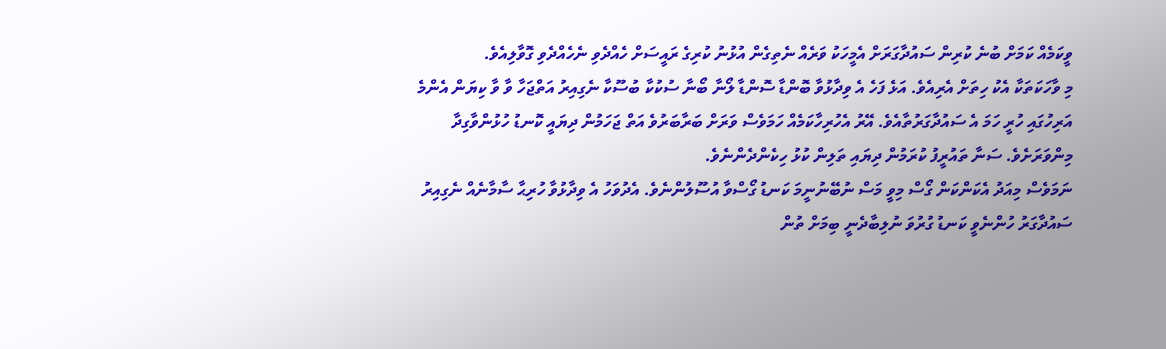ވީކަމެއް ކަމަށް ބުނެ ކުރިން ސައުދާގަރަށް އެމީހަކު ވަރެއް ނެތިގެން އުޅުނު ކުރިގެ ރައީސަށް ހެއްދެވި ނެހެއްދެވި ގޮވާލިއެވެ.
މި ވާހަކަތަކާ އެކު ހިތަށް އެރިއެވެ. އަޅެ ފަހެ އެ ވިދާޅުވާ ބޮންޑާ ސޮންޑާ ލޯނާ ބޯނާ ސުކުކާ ބުސޫކާ ނެގިއިރު އަތްޖަހާ ވާ ވާ ކިޔަން އެންމެ އަރިހުގައި ހުރީ ހަމަ އެ ސައުދާގަރުތާއެވެ. އޭރު އެހުރިހާކަމެއް ހަމަވެސް ވަރަށް ބަރާބަރުވެ އަތް ޖަހަމުން ދިޔައީ ކޮނޑު ހުޅުންވާގިދާ މިންވަރަށެވެ. ސަނާ ތައުރީފު ކުރަމުން ދިޔައި ތަލިން ކުޅު ހިކެންދެންނެވެ.
ނަމަވެސް މިއަދު އެކަންކަން ގޯސް މިވީ މަސް ނުބޭނުނީމަ ކަނޑު ގޯސްވާ އުސޫލުންނެވެ. އެދުވަހު އެ ވިދާޅުވާ ހުރިޙާ ސާމާނެއް ނެގިއިރު ސައުދާގަރު ހުންނެވީ ކަނޑު ގުރުވަ ނުލިބާދެނީ ބިމަށް ތުން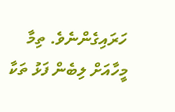ހަރައިގެންނެވެ. ތިމާ މީހާއަށް ލިބެން ފަޅު ތަކާ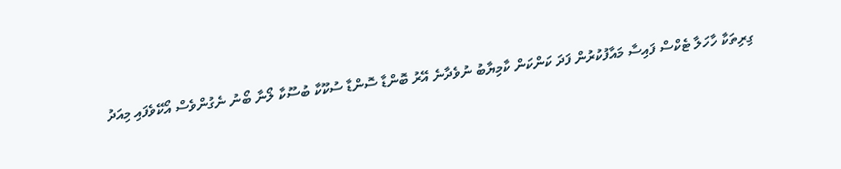ގިރިތަކާ ހާހަލާ ޓެކްސް ފައިސާ މައާފުކުރުން ފަދަ ކަންކަން ކާމިޔާބު ނުވެދާނެ އޭރު ބޮންޑާ ސޮންޑާ ސުކޫކާ ބުސޫކާ ލޯނާ ބޯނު ނެގުންވެސް އޯކޭވެފައި މިއަދު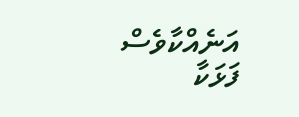އަނެއްކާވެސް ފަޅަކާ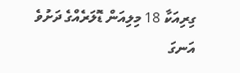ގިރިއަކާ 18 މިލިއަން ޑޮލަރެއްގެ ދަށުވެ އަނގަ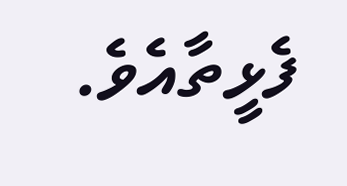ފެޅީތާއެވެ.